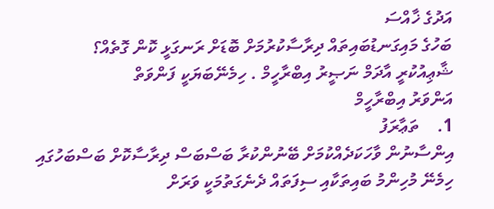އަދުގެ ޚާއްސަ
ބަހުގެ މައިގަނޑުބައިތައް ދިރާސާކުރުމަށް ބޮޑަށް ރަނގަޅީ ކޮން ގޮތެއް؟
ޝާޢިއުކުރީ އާދަމް ނަޞީރު އިބްރާހީމް . ހިމެނޭބަޔަކީ ފަންވަތް
އަންވަރު އިބްރާހީމް
1.    ތަޢާރަފު
އިންސާނުން ވާހަކަދެއްކުމަށް ބޭނުންކުރާ ބަސްބަސް ދިރާސާކޮށް ބަސްބަހުގައި ހިމެނޭ މުހިންމު ބައިތަކާއި ސިފަތައް ދެނެގަތުމަކީ ވަރަށް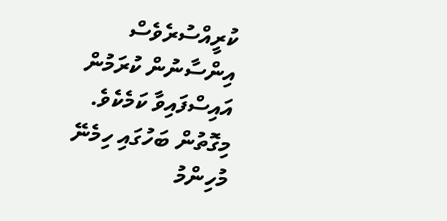ކުރީއްސުރެވެސް އިންސާނުން ކުރަމުން އައިސްފައިވާ ކަމެކެވެ. މިގޮތުން ބަހުގައި ހިމެނޭ މުހިންމު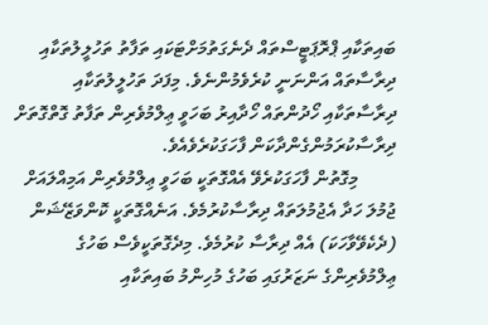ބައިތަކާއި ޕްރޮޕަޓީސްތައް ދެނެގަތުމަށްޓަކައި ތަފާތު ތަހުލީލުތަކާއި ދިރާސާތައް އަންނަނީ ކުރެވެމުންނެވެ. މިފަދަ ތަހުލީލުތަކާއި ދިރާސާތަކާއި ހޯދުންތައް ހޯދާއިރު ބަހަވީ ޢިލްމުވެރިން ތަފާތު ގޮތްގޮތަށް ދިރާސާކުރަމުންގެންދާކަން ފާހަގަކުރެވެއެވެ.
        މިގޮތުން ފާހަގަކުރެވޭ އެއްގޮތަކީ ބަހަވީ ޢިލްމުވެރިން އަމިއްލައަށް ޖުމުލަ ހަދާ އެޖުމުލަތައް ދިރާސާކުރުމެވެ. އަނެއްގޮތަކީ ކޮންވަޒޭޝަން (ދެކެވޭވާހަކަ) އެއް ދިރާސާ ކުރުމެވެ. މިދެގޮތަކީވެސް ބަހުގެ ޢިލްމުވެރިންގެ ނަޒަރުގައި ބަހުގެ މުހިންމު ބައިތަކާއި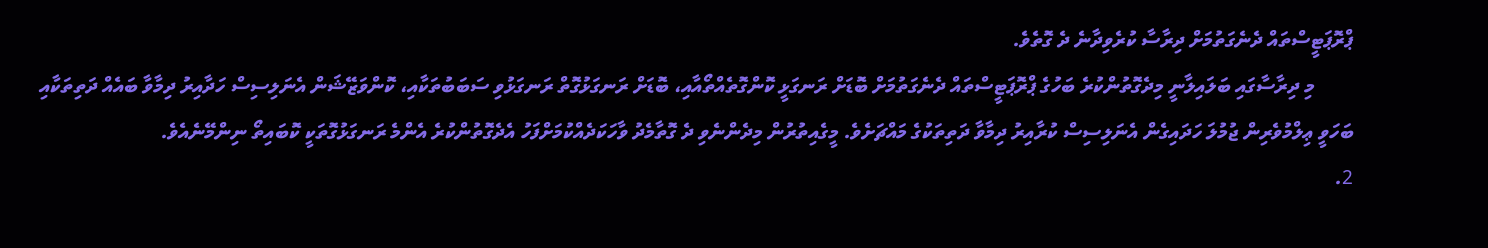ޕްރޮޕަޓީސްތައް ދެނެގަތުމަށް ދިރާސާ ކުރެވިދާނެ ދެ ގޮތެވެ.
        މި ދިރާސާގައި ބަލައިލާނީ މިދެގޮތުންކުރެ ބަހުގެ ޕްރޮޕަޓީސްތައް ދެނެގަތުމަށް ބޮޑަށް ރަނގަޅީ ކޮންގޮތެއްތޯއާއި، ބޮޑަށް ރަނގަޅުގޮތް ރަނގަޅުވި ސަބަބުތަކާއި، ކޮންވަޒޭޝަން އެނަލިސިސް ހަދާއިރު ދިމާވާ ބައެއް ދަތިތަކާއި ބަހަވީ ޢިލްމުވެރިން ޖުމުލަ ހަދައިގެން އެނަލިސިސް ކުރާއިރު ދިމާވާ ދަތިތަކުގެ މައްޗަށެވެ. މީގެއިތުރުން މިދެންނެވި ދެ ގޮތާމެދު ވާހަކަދެއްކުމަށްފަހު އެދެގޮތުންކުރެ އެންމެ ރަނގަޅުގޮތަކީ ކޮބައިތޯ ނިންމޭނެއެވެ.
2.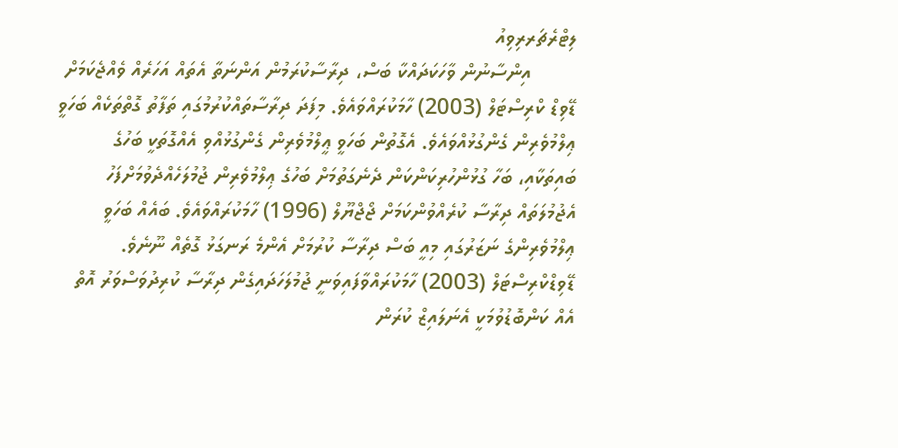ލިޓްރެޗަރރިވިއު
        އިންސާނުން ވާހަކަދައްކާ ބަސް، ދިރާސާކުރަމުން އަންނަތާ އެތައް އަހަރެއް ވެއްޖެކަމަށް ޑޭވިޑް ކްރިސްޓަލް (2003) ހާމަކުރައްވައެވެ. މިފަދަ ދިރާސާތައްކުރުމުގައި ތަފާތު ގޮތްތަކެއް ބަހަވީ ޢިލްމުވެރިން ގެންގުޅުއްވައެވެ. އެގޮތުން ބަހަވީ ޢީލްމުވެރިން ގެންގުޅުއްވި އެއްގޮތަކީ ބަހުގެ ބައިތަކާއި، ބަހާ ގުޅުންހުރިކަންކަން ދެނެގަތުމަށް ބަހުގެ ޢިލްމުވެރިން ޖުމުލަހެއްދެވުމަށްފަހު އެޖުމުލަތައް ދިރާސާ ކުރެއްވުންކަމަށް ޖޯޖްޔޫލް (1996) ހާމަކުރައްވައެވެ. ބައެއް ބަހަވީ ޢިލްމުވެރިންގެ ނަޒަރުގައި މިއީ ބަސް ދިރާސާ ކުރުމަށް އެންމެ ރަނގަޅު ގޮތެއް ނޫނެވެ. ޑޭވިޑްކްރިސްޓަލް (2003) ހާމަކުރައްވާފައިވަނީ ޖުމުލަހަދައިގެން ދިރާސާ ކުރިދުވަސްވަރު އޮތް އެއް ކަންބޮޑުވުމަކީ އެނަލައިޒް ކުރަން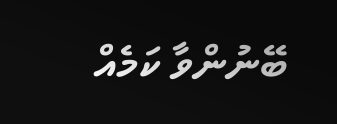ބޭނުންވާ ކަމެއް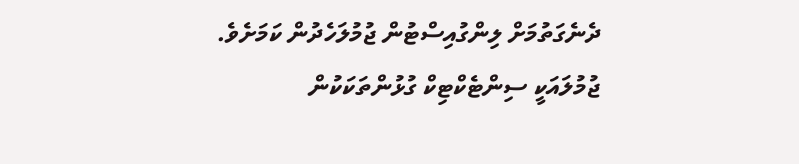ދެނެގަތުމަށް ލިންގުއިސްޓުން ޖުމުލަހެދުން ކަމަށެވެ.
ޖުމުލައަކީ ސިންޓެކްޓިކް ގުޅުންތަކަކުން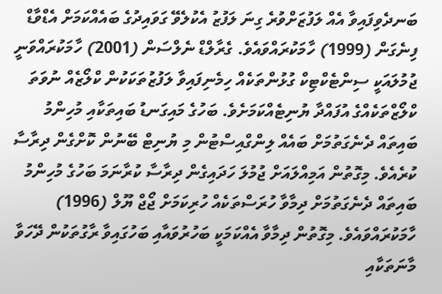ބަނދެވިފައިވާ އެއް ލަފުޒަށްވުރެ ގިނަ ލަފުޒު އެކުލެވޭ ގަވައިދުގެ ބައެއްކަމަށް އެޑްވާޑް ފިނެގަން (1999) ހާމަކުރައްވައެވެ. ގެރާލްޑް ނެލްސަން (2001) ހާމަކުރައްވަނީ ޖުމުލައަކީ ސިންޓެކްޓިކް ގުޅުންތަކެއް ހިމެނިފައިވާ ލަފުޒުތަކަކުން ކްލޯޒެއް ނުވަތަ ކްލޯޒްތަކެއްގެ އުފައްދާ ޔުނިޓެއްކަމަށެވެ. ބަހުގެ މައިގަނޑު ބައިތަކާއި މުހިންމު ބައިތައް ދެނެގަތުމަށް ބައެއް ލިންގްއިސްޓުން މި ޔުނިޓް ބޭނުން ކޮށްގެން ދިރާސާ ކުރެއެވެ. މިގޮތުން އަމިއްލައަށް ޖުމުލަ ހަދައިގެން ދިރާސާ ކުރާނަމަ ބަހުގެ މުހިންމު ބައިތައް ދެނެގަތުމަށް ދިމާވާ ހުރަސްތަކެއް ހުރިކަމަށް ޖޯޖް ޔޫލް (1996) ހާމަކުރައްވައެވެ. މިގޮތުން ދިމާވާ އެއްކަމަކީ ބަހުރުވައާއި ބަހުގައިވާ ރާގުތަކުން ދޭހަވާ މާނަތަކާއި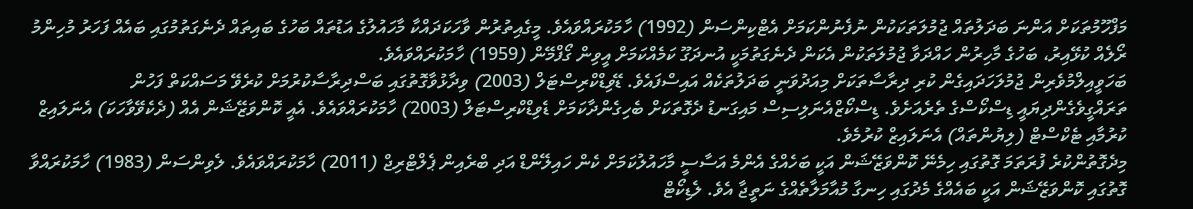މަފްހޫމުތަކަށް އަންނަ ބަދަލުތައް ޖުމުލަތަކަކުން ނުފެނުންކަމަށް އެޓްކިންސަން (1992) ހާމަކުރައްވައެވެ. މީގެއިތުރުން ވާހަކަދައްކާ މާހައުލުގެ އަޑުތައް ބަހުގެ ބައިތައް ދެނެގަތުމުގައި ބައެއް ފަހަރު މުހިންމު ރޯލެއް ކުޅޭއިރު، ބަހުގެ މާހިރުން ހައްދަވާ ޖުމުލަތަކުން އެކަން ދެނެގަތުމަކީ އުނދަގޫ ކަމެއްކަމަށް އީވިން ގޯފްމޭން (1959) ހާމަކުރައްވައެވެ.
ބަހަވީއިލްމުވެރިން ޖުމުލަހަދައިގެން ކުރި ދިރާސާތަކަށް މިއަދުވަނީ ބަދަލުތަކެއް އައިސްފައެވެ. ޑޭވިޑްކްރިސްޓަލް (2003) ވިދާޅުވާގޮތުގައި ބަސްދިރާސާކުރުމަށް ކުރެވޭ މަސައްކަތް ފަހުން ތަރައްގީވެގެންދިޔައީ ޑިސްކޯސްގެ ތެރެއަށެވެ. ޑިސްކޯޒްއެނަލިސިސް މައިގަނޑު ދެގޮތަކަށް ބެހިގެންދާކަމަށް ޑެވިޑްކްރިސްޓަލް (2003) ހާމަކުރައްވައެވެ. އެއީ ކޮންވަޒޭޝަން އެއް (ދެކެވޭވާހަކަ) އެނަލައިޒް ކުރުމާއި ޓެކްސްޓް (ލިޔުންތައް) އެނަލައިޒް ކުރުމެވެ.
މިދެގޮތުންކުރެ ފުރަތަމަ ގޮތުގައި ހިމެނޭ ކޮންވަޒޭޝަން އަކީ ބަހެއްގެ އެންމެ އަސާސީ މާހައުލުކަމަށް ކެން ހައިލޭންޑް އަދި ބްރެއިން ޕެލްޓްރިޖް (2011) ހާމަކުރައްވައެވެ. ލެވިންސަން (1983) ހާމަކުރައްވާ ގޮތުގައި ކޮންވަޒޭޝަން އަކީ ބައެއްގެ މެދުގައި ހިނގާ މުއާމަލާތެއްގެ ނަތީޖާ އެވެ. ލެޑިކޯޓް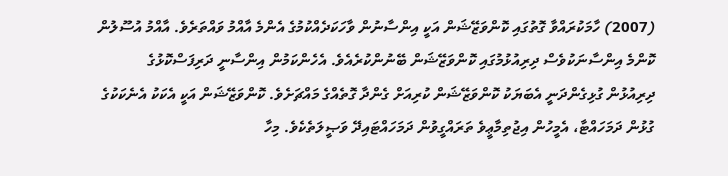(2007) ހާމަކުރައްވާ ގޮތުގައި ކޮންވަޒޭޝަން އަކީ އިންސާނުން ވާހަކަދެއްކުމުގެ އެންމެ އާއްމު ވައްތަރެވެ. އާއްމު އުސޫލުން ކޮންމެ އިންސާނަކުވެސް ދިރިއުޅުމުގައި ކޮންވަޒޭޝަން ބޭނުންކުރެއެވެ. އެހެންކަމުން އިންސާނީ ދަރިފަސްކޮޅުގެ ދިރިއުޅުން ގުޅިގެންދަނީ އެބަޔަކު ކޮންވަޒޭޝަން ކުރިއަށް ގެންދާ ގޮތެއްގެ މައްޗަށެވެ. ކޮންވަޒޭޝަން އަކީ އެކަކު އެނެކަކުގެ ގުޅުން ދަމަހައްޓާ، އެމީހުން އިޖުތިމާޢީވެ ތަރައްގީވުން ދަމަހައްޓައިދޭ ވަޞީލަތެކެވެ. މިހާ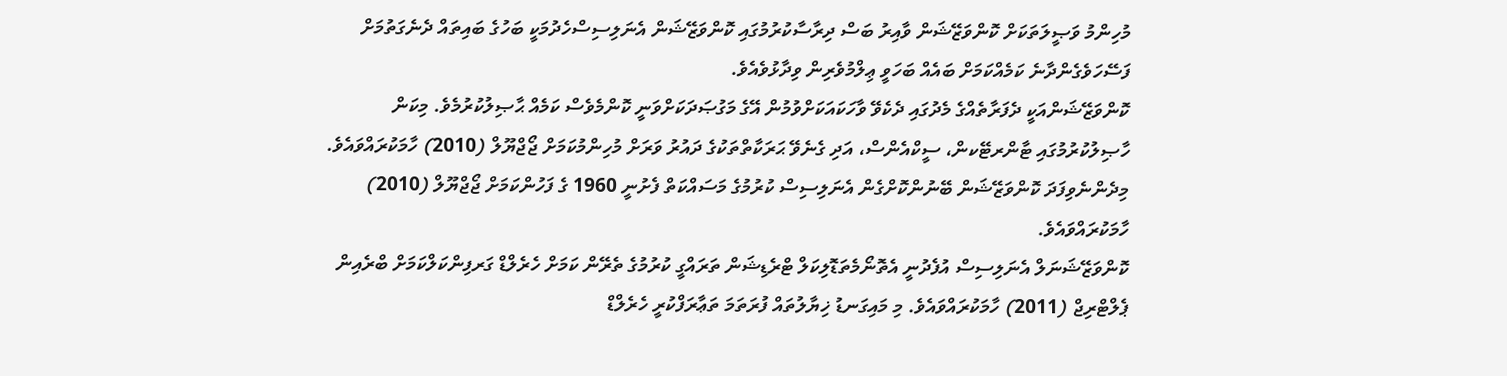މުހިންމު ވަޞީލަތަކަށް ކޮންވަޒޭޝަން ވާއިރު ބަސް ދިރާސާކުރުމުގައި ކޮންވަޒޭޝަން އެނަލިސިސްހެދުމަކީ ބަހުގެ ބައިތައް ދެނެގަތުމަށް ފަސޭހަވެގެންދާނެ ކަމެއްކަމަށް ބައެއް ބަހަވީ ޢިލްމުވެރިން ވިދާޅުވެއެވެ.
ކޮންވަޒޭޝަންއަކީ ދެފަރާތެއްގެ މެދުގައި ދެކެވޭ ވާހަކައަކަށްވުމުން އޭގެ މަގުޞަދަކަށްވަނީ ކޮންމެވެސް ކަމެއް ޙާޞިލުކުރުމެވެ. މިކަން ހާޞިލުކުރުމުގައި ޓާންރޓޭކން، ސީކްއެންސް، އަދި ގެނެވޭ ޙަރަކާތްތަކުގެ ދައުރު ވަރަށް މުހިންމުކަމަށް ޖޯޖްޔޫލް (2010) ހާމަކުރައްވައެވެ. މިދެންނެވިފަދަ ކޮންވަޒޭޝަން ބޭނުންކޮށްގެން އެނަލިސިސް ކުރުމުގެ މަސައްކަތް ފެށުނީ 1960 ގެ ފަހުންކަމަށް ޖޯޖްޔޫލް (2010) ހާމަކުރައްވައެވެ.
ކޮންވަޒޭޝަނަލް އެނަލިސިސް އުފެދުނީ އެތޮނޯމެތަޑޮލިކަލް ޓްރެޑިޝަން ތަރައްގީ ކުރުމުގެ ތެރޭން ކަމަށް ހެރެލްޑް ގަރފިންކަލްކަމަށް ބްރެއިން ޕެލްޓްރިޖް (2011) ހާމަކުރައްވައެވެ. މި މައިގަނޑު ޚިޔާލުތައް ފުރަތަމަ ތަޢާރަފްކުރީ ހެރެލްޑް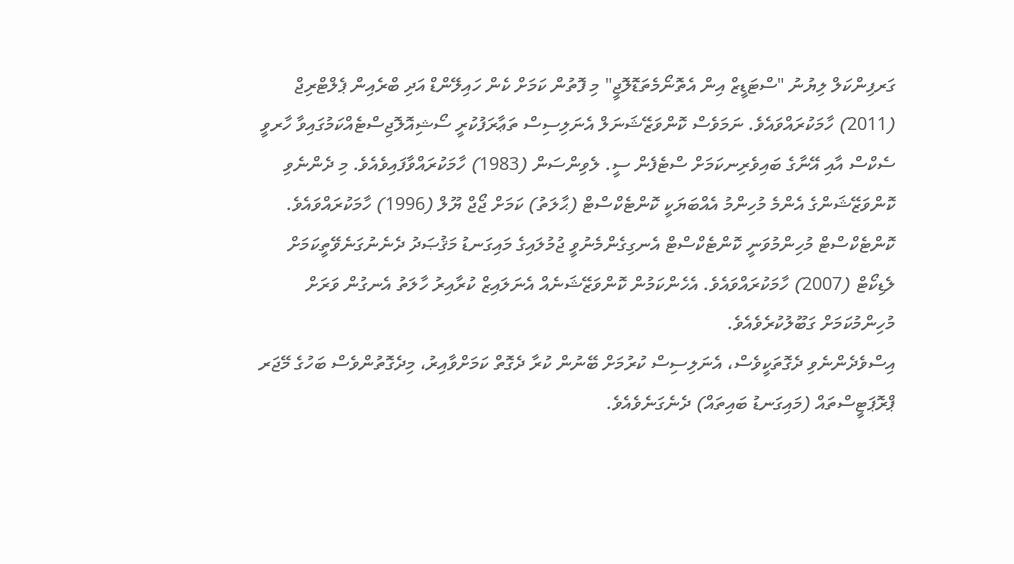ގަރފިންކަލް ލިޔުނު "ސްޓަޑީޒް އިން އެތޮނޯމެތަޑޮލޮޖީ" މި ފޮތުން ކަމަށް ކެން ހައިލޭންޑް އަދި ބްރެއިން ޕެލްޓްރިޖް (2011) ހާމަކުރައްވައެވެ. ނަމަވެސް ކޮންވަޒޭޝަނަލް އެނަލިސިސް ތަޢާރަފުކުރީ ސޯޝިއޮލޮޖިސްޓެއްކަމުގައިވާ ހާރވީ ސެކްސް އާއި އޭނާގެ ބައިވެރިނކަމަށް ސްޓެފެން ސީ. ލެވިންސަން (1983) ހާމަކުރައްވާފައިވެއެވެ. މި ދެންނެވި ކޮންވަޒޭޝަންގެ އެންމެ މުހިންމު އެއްބަޔަކީ ކޮންޓެކްސްޓް (ޙާލަތު) ކަމަށް ޖޯޖް ޔޫލް (1996) ހާމަކުރައްވައެވެ. ކޮންޓެކްސްޓް މުހިންމުވަނީ ކޮންޓެކްސްޓް އެނގިގެންމެނުވީ ޖުމުލައިގެ މައިގަނޑު މަޤުޞަދު ދެނެނުގަނެވޭތީކަމަށް ލެޑިކޯޓް (2007) ހާމަކުރައްވައެވެ. އެހެންކަމުން ކޮންވަޒޭޝަނެއް އެނަލައިޒް ކުރާއިރު ހާލަތު އެނގުން ވަރަށް މުހިންމުކަމަށް ގަބޫލުކުރެވެއެވެ.
އިސްވެދެންނެވި ދެގޮތަކީވެސް، އެނަލިސިސް ކުރުމަށް ބޭނުން ކުރާ ދެގޮތް ކަމަށްވާއިރު، މިދެގޮތުންވެސް ބަހުގެ މޭޖަރ ޕްރޮޕަޓީސްތައް (މައިގަނޑު ބައިތައް) ދެނެގަނެވެއެވެ.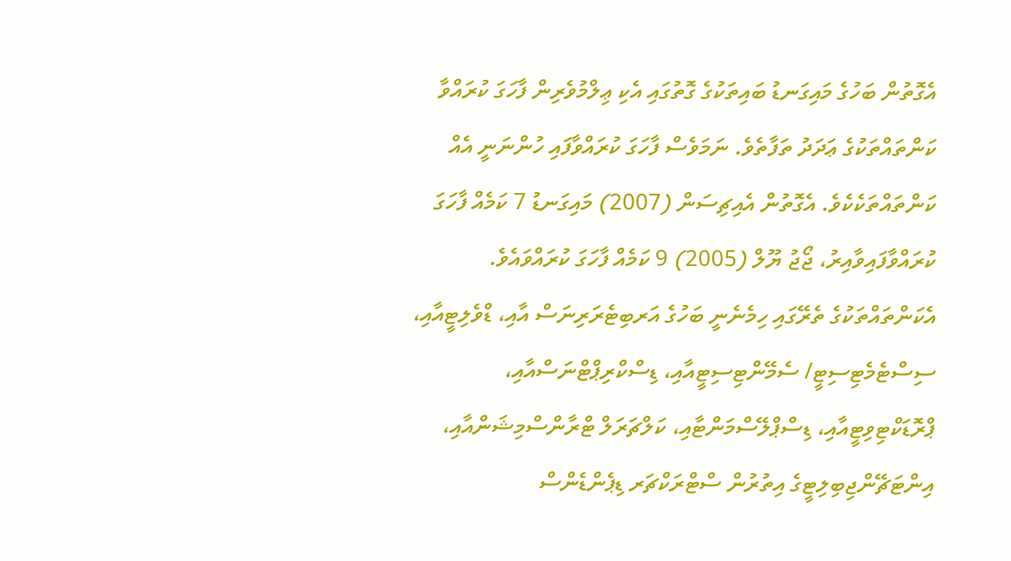އެގޮތުން ބަހުގެ މައިގަނޑު ބައިތަކުގެ ގޮތުގައި އެކި ޢިލްމުވެރިން ފާހަގަ ކުރައްވާ ކަންތައްތަކުގެ ޢަދަދު ތަފާތެވެ. ނަމަވެސް ފާހަގަ ކުރައްވާފައި ހުންނަނީ އެއް ކަންތައްތަކެކެވެ. އެގޮތުން އެއިޗިސަން (2007) މައިގަނޑު 7 ކަމެއް ފާހަގަ ކުރައްވާފައިވާއިރު، ޖޯޖު ޔޫލް (2005) 9 ކަމެއް ފާހަގަ ކުރައްވައެވެ. އެކަންތައްތަކުގެ ތެރޭގައި ހިމެނެނީ ބަހުގެ އަރބިޓެރަރިނަސް އާއި، ޑްވެލިޓީއާއި، ސިސްޓެމެޓިސިޓީ/ ސެމޭންޓިސިޓީއާއި، ޑިސްކްރިޕްޓްނަސްއާއި، ޕްރޮޑަކްޓިވިޓީއާއި، ޑިސްޕްލޭސްމަންޓާއި، ކަލްޗަރަލް ޓްރާންސްމިޝަންއާއި، އިންޓަޗޭންޖިބިލިޓީގެ އިތުރުން ސްޓްރަކްޗަރ ޑިޕެންޑެންސް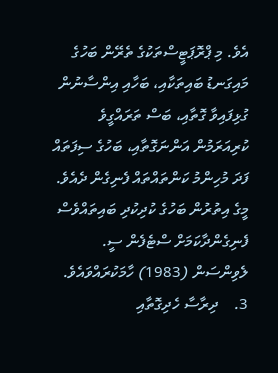އެވެ. މި ޕްރޮޕަޓީސްތަކުގެ ތެރޭން ބަހުގެ މައިގަނޑު ބައިތަކާއި، ބަހާއި އިންސާނުން ގުޅިފައިވާ ގޮތާއި، ބަސް ތަރައްގީވެ ކުރިއަރަމުން އަންނަގޮތާއި، ބަހުގެ ސިފަތައް ފަދަ މުހިންމު ކަންތައްތައް ފެނިގެން ދެއެވެ. މީގެ އިތުރުން ބަހުގެ ކުދިކުދި ބައިތައްވެސް  ފެނިގެންދާކަމަށް ސްޓެފެން ސީ. ލެވިންސަން (1983) ހާމަކުރައްވައެވެ.
3.    ދިރާސާ ހެދިގޮތާއި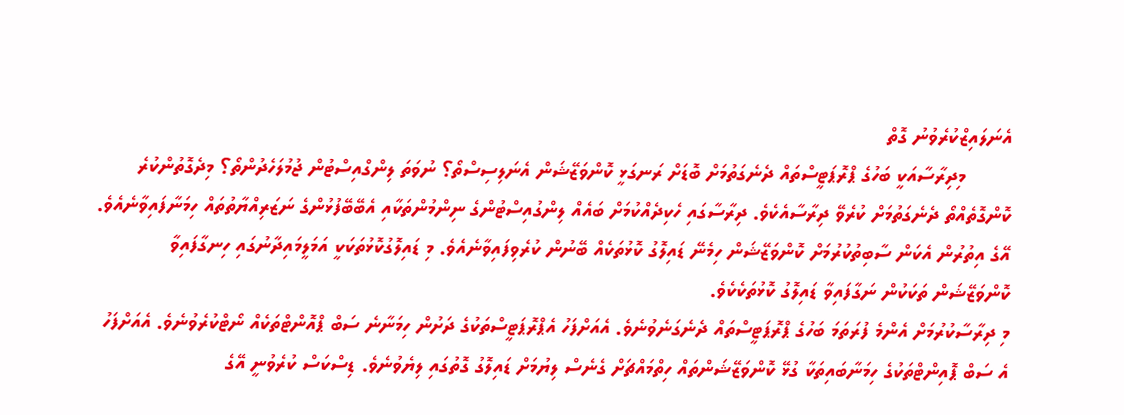އެނަލައިޒްކުރެވުނު ގޮތް
        މިދިރާސާއަކީ ބަހުގެ ޕްރޮޕަޓީސްތައް ދެނެގަތުމަށް ބޮޑަށް ރަނގަޅީ ކޮންވަޒޭޝަން އެނަލިސިސްތޯ؟ ނުވަތަ ލިންގްއިސްޓުން ޖުމުލަހެދުންތޯ؟ މިދެގޮތުންކުރެ ކޮންގޮތެއްތޯ ދެނެގަތުމަށް ކުރެވޭ ދިރާސާއެކެވެ. ދިރާސާގައި ހެކިދެއްކުމަށް ބައެއް ލިންގުއިސްޓުންގެ ނިންމުންތަކާއި އެބޭބޭފުޅުންގެ ނަޒަރިއްޔާތުތައް ހިމަނާފައިވާނެއެވެ. އޭގެ އިތުރުން އެކަން ސާބިތުކުރުމަށް ކޮންވަޒޭޝަން ހިމެނޭ ޑައިލޮގު ކޮޅުތަކެއް ބޭނުން ކުރެވިފައިވާނެއެވެ. މި ޑައިލޮގުކޮޅުތަކަކީ އަމަލީމައިދާނުގައި ހިނގާފައިވާ ކޮންވަޒޭޝަން ތަކަކުން ނަގާފައިވާ ޑައިލޮގު ކޮޅުތަކެކެވެ.
މި ދިރާސާކުރުމަށް އެންމެ ފުރަތަމަ ބަހުގެ ޕްރޮޕަޓީސްތައް ދެނެގަނެވުނެވެ. އެއަށްފަހު އެޕްރޮޕަޓީސްތަކުގެ ދަށުން ހިމަނާނެ ސަބް ޕްއޮންޓްތަކެއް ނޯޓްކުރެވުނެވެ. އެއަށްފަހު އެ ސަބް ޕޮއިންޓްތަކުގެ ހިމަނާބައިތަކާ ގުޅޭ ކޮންވަޒޭޝަންތައް ހިތްމައްޗަށް ގެނެސް ލިޔުމަށް ޑައިލޮގު ގޮތުގައި ލިޔެވުނެވެ. ޑިސްކަސް ކުރެވުނީ އޭގެ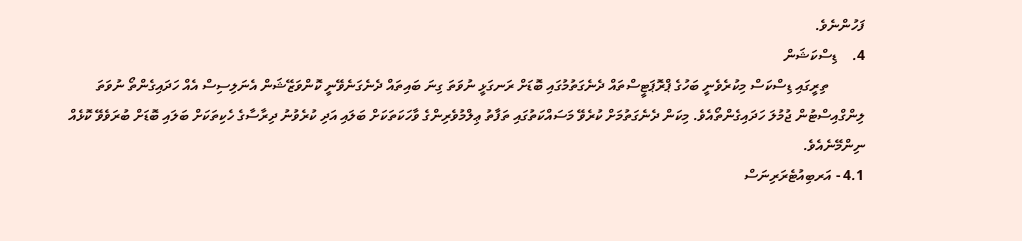ފަހުންނެވެ.
4.    ޑިސްކަޝަން
          ތިރީގައި ޑިސްކަސް މިކުރެވެނީ ބަހުގެ ޕްރޮޕަޓީސްތައް ދެނެގަތުމުގައި ބޮޑަށް ރަނގަޅީ ނުވަތަ ގިނަ ބައިތައް ދެނެގަނެވޭނީ ކޮންވަޒޭޝަން އެނަލިސިސް އެއް ހަދައިގެންތޯ ނުވަތަ ލިންގްއިސްޓުން ޖުމުލަ ހަދައިގެންތޯއެވެ. މިކަން ދެނެގަތުމަށް ކުރެވޭ މަސައްކަތުގައި ތަފާތު ޢިލްމުވެރިންގެ ވާހަކަތަކަށް ބަލައި އަދި ކުރެވުނު ދިރާސާގެ ހެކިތަކަށް ބަލައި ބޮޑަށް ބުރަވެވޭ ކޮޅެއް ނިންމޭނެއެވެ.
4.1 - އަރބިއުޓެރަރިނަސް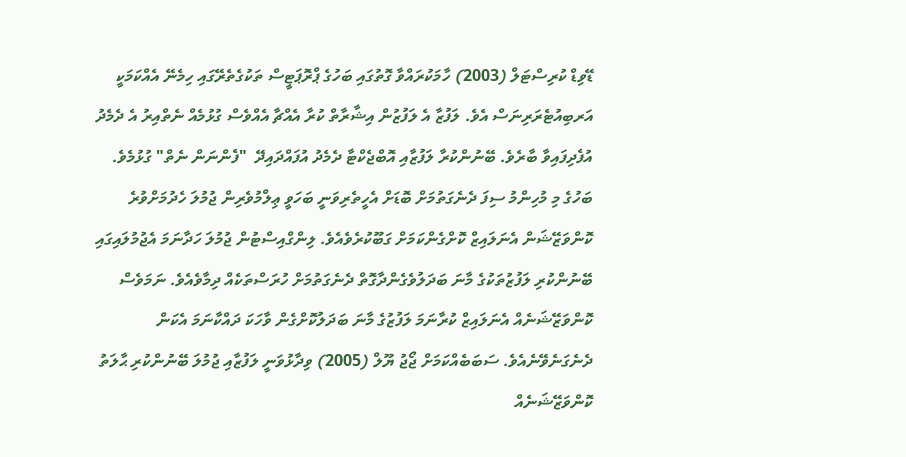ޑޭވިޑް ކުރިސްޓަލް (2003) ހާމަކުރައްވާ ގޮތުގައި ބަހުގެ ޕްރޮޕަޓީސް ތަކުގެތެރޭގައި ހިމެނޭ އެއްކަމަކީ އަރބިއުޓެރަރިނަސް އެވެ. ލަފުޒާ އެ ލަފުޒުން އިޝާރާތް ކުރާ އެއްޗާ އެއްވެސް ގުޅުމެއް ނެތްއިރު އެ ދެމެދު އުފެދިފައިވާ ބާރެވެ. ބޭނުންކުރާ ލަފުޒާއި އޮބްޖެކްޓާ ދެމެދު އުފައްދައިދޭ  "ފެންނަން ނެތް" ގުޅުމެވެ. ބަހުގެ މި މުހިންމު ސިފަ ދެނެގަތުމަށް ބޮޑަށް އެހީތެރިވަނީ ބަހަވީ ޢިލްމުވެރިން ޖުމުލަ ހެދުމަށްވުރެ ކޮންވަޒޭޝަން އެނަލައިޒް ކޮށްގެންކަމަށް ގަބޫކުރެވެއެވެ. ލިންގްއިސްޓުން ޖުމުލަ ހަދާނަމަ އެޖުމުލައިގައި ބޭނުންކުރި ލަފުޒުތަކުގެ މާނަ ބަދަލުވެގެންދާގޮތް ދެނެގަތުމަށް ހުރަސްތަކެއް ދިމާވެއެވެ. ނަމަވެސް ކޮންވަޒޭޝަނެއް އެނަލައިޒް ކުރާނަމަ ލަފުޒުގެ މާނަ ބަދަލުކޮށްގެން ވާހަކަ ދައްކާނަމަ އެކަން ދެނެގަނެވޭނެއެވެ. ސަބަބެއްކަމަށް ޖޯޖު ޔޫލް (2005) ވިދާޅުވަނީ ލަފުޒާއި ޖުމުލަ ބޭނުންކުރި ޙާލަތު ކޮންވަޒޭޝަނެއް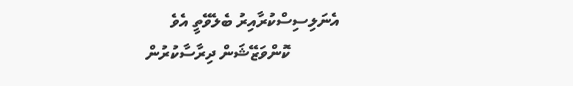އެނަލިސިސްކުރާއިރު ބެލެވޭތީ އެވެ
            ކޮންވަޒޭޝަން ދިރާސާކުރުން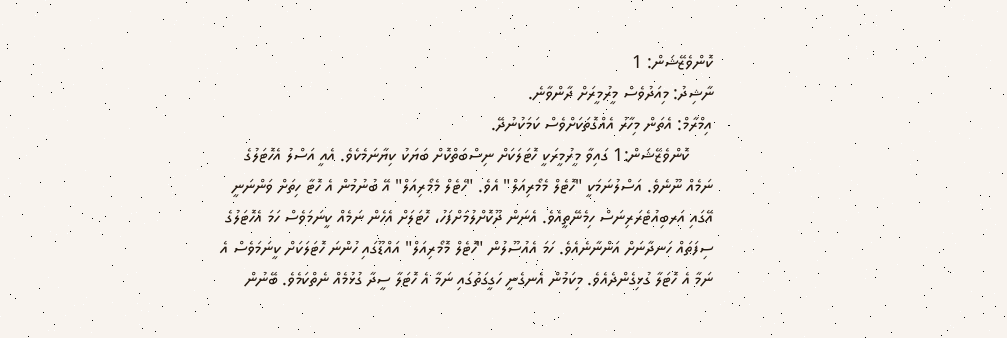ކޮންވެޒޭޝަން: 1
ނާޝިދު: މިއަދުވެސް މީރުމީރަށް ދާންވާނެ.
އިމްރާމް: އެތަން މިހާރު އެއްގޮތަކަށްވެސް ކަމަކުނުދޭ.
     ކޮންވެޒޭޝަން:1 ގައިވާ މީރުމީރަކީ ހޮޓަލަކަށް ނިސްބަތްކޮށް ބަޔަކު ކިޔާނަމެކެވެ. އެއީ އަސްލު އެހޮޓަލުގެ ނަމެއް ނޫނެވެ. އަސްލުނަމަކީ "ހޮޓެލް މެމޯރިއަލް" އެވެ. "ހެޓެލް މެމޯރިއަލް" އޭ ބުނުމުން އެ ހޮޓާ ހިތަށް ވަންނަނީ އޭގައި އަރބިއުޓެރަރިނަސް ހިމެނޭތީއެވެ. އެނަން ދޫކޮށްލުމަށްފަހު، ހޮޓަލަށް އެހެން ނަމެއް ކީނަމަވެސް ހަމަ އެހޮޓަލުގެ ސިފަތައް ހަނދާނަށް އަންނާނެއެވެ. ހަމަ އެއުސޫލުން "ހޮޓެލް މޮމޯރިއަލް" އައްޑޫގައި ހުންނަ ހޮޓަލަކަށް ކީނަމަވެސް އެ ނަމާ އެ ހޮޓަލާ ގުޅިގެންދެއެވެ. މިކަމުން އެނގެނީ ހަގީގަތުގައި ނަމާ އެ ހޮޓަލާ ސީދާ ގުޅުމެއް ނެތްކަމެވެ. ބޭނުން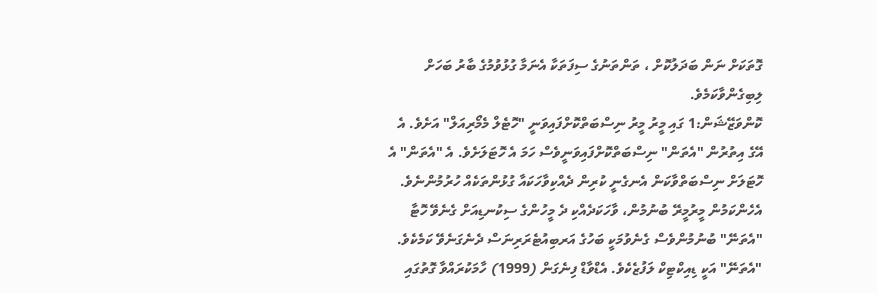ގޮތަކަށް ނަން ބަދަލުކޮށް ، ތަންތަނުގެ ސިފަތަކާ އެނަމާ ގުޅުވުމުގެ ބާރު ބަހަށް ލިބިގެންވާކަމެވެ.
ކޮންވަޒޭޝަން:1 ގައި މީރު މީރު ނިސްބަތްކޮށްފައިވަނީ "ހޮޓެލް މެމޯރިއަލް" އަށެވެ. އެ އޭގެ އިތުރުން "އެތަން" ނިސްބަތްކޮށްފައިވަނީވެސް ހަމަ އެ ހޮޓަލަށެވެ. އެ "އެތަން" އެ ހޮޓަލަށް ނިސްބަތްވާކަން އެނގެނީ ކުރިން ދެއްކިވާހަކައާ ގުޅުންތަކެއް ހުރުމުންނެވެ. އެހެންކަމުން މީރުމީރޭ ބުނުމުން، ވާހަކަދެއްކި ދެ މީހުންގެ ސިކުނޑިއަށް ގެނެވޭ ހޮޓާ "އެތަނޭ" ބުނުމުންވެސް ގެނެވުމަކީ ބަހުގެ އަރބިއުޓެރަރިނަސް ދެނެގަނެވޭ ކަމެކެވެ. "އެތަނޭ" އަކީ ޑިއިކްޓިކް ލަފުޒެކެވެ. އެޑްވާޑް ފިނެގަން (1999) ހާމަކުރައްވާ ގޮތުގައި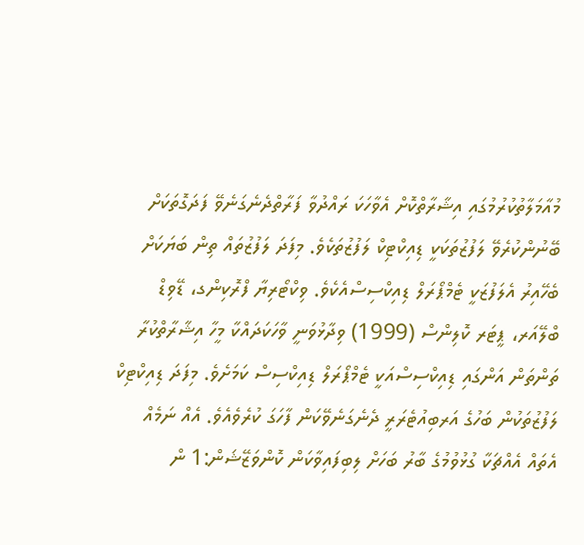މުއާމަލާތުކުރުމުގައި އިޝާރާތްކޮށް އެވާހަކަ ރައްދުވާ ފަރާތްދެނެގަނެވޭ ފަދަގޮތަކަށް ބޭނުންކުރެވޭ ލަފުޒުތަކަކީ ޑިއިކްޓިކް ލަފުޒުތަކެވެ. މިފަދަ ލަފުޒުތައް ތިން ބަޔަކަށް ބެހޭއިރު އެލަފުޒަކީ ޓެމްޕޯރަލް ޑިއިކްސިސްއެކެވެ. ވިކްޓޯރިޔާ ފްރޮކިންގ، ޑޭވިޑް ބްލޭއަރ، ޕީޓަރ ކޮލިންސް (1999) ވިދާޅުވަނީ ވާހަކަދައްކާ މީހާ އިޝާރާތްކުރާ ތަންތަން އަންގައި ޑިއިކްސިސްއަކީ ޓެމްޕޯރަލް ޑިއިކްސިސް ކަމަށެވެ. މިފަދަ ޑިއިކްޓިކް ލަފުޒުތަކުން ބަހުގެ އަރބިއުޓެރަރީ ދެނެގަނެވޭކަން ފާހަގަ ކުރެވެއެވެ. އެއް ނަމެއް އެތައް އެއްޗަކާ ގުޅުވުމުގެ ބާރު ބަހަށް ލިބިފައިވާކަން ކޮންވަޒޭޝަން:1 ން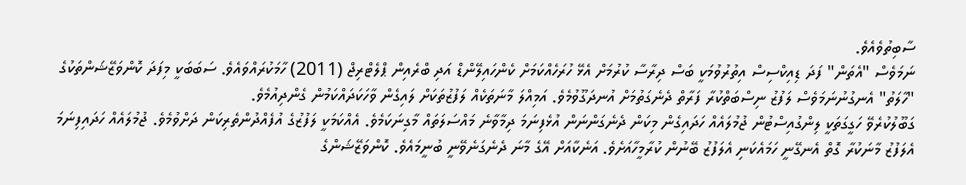ސާބިތުވެއެވެ.
ނަމަވެސް "އެތަން" ފަދަ ޑިއިކްސިސް އިތުރުވުމަކީ ބަސް ދިރާސާ ކުރުމަށް އެޅޭ ހުރަހެއްކަމަށް ކެންހައިލޭންޑް އަދި ބްރެއިން ޕްލެޓްރިޖް (2011) ހާމަކުރައްވައެވެ. ސަބަބަކީ މިފަދަ ކޮންވަޒޭޝަންތަކުގެ "ހާލަތު" އެނގުނުނަމަވެސް ލަފުޒު ނިސްބަތްކުރާ ފަރާތް ދެނެގަތުމަށް އުނދަގޫވުމެވެ. އަމިއްލަ މާނަތަކެއް ލަފުޒުތަކަށް ލައިގެން ވާހަކަދައްކަމުން ގެންދިއުމެވެ.
ގަބޫލުކުރެވޭ ހަގީގަތަކީ ލިންގުއިސްޓުން ޖުމުލައެއް ހަދައިގެން މިކަން ދެނެގަންނަން އުޅެފިނަމަ ދިމާވާނެ މައްސަލަތައް މާގިނަކަމެވެ. އެއްކަމަކީ ލަފުޒުގެ އުފެއްދުންތެރިކަން ދަށްވުމެވެ. ޖުމުލައެއް ހަދައިފިނަމަ އެލަފުޒު މާނަކުރާ ގޮތް އެނގޭނީ ހަމައެކަނި އެލަފުޒު ބޭނުން ކުރާމީހާއަށެވެ. އަނެކާއަށް އޭގެ މާނަ ދެނެގަނެވޭނީ ބުނީމައެވެ. ކޮންވަޒޭޝަންގެ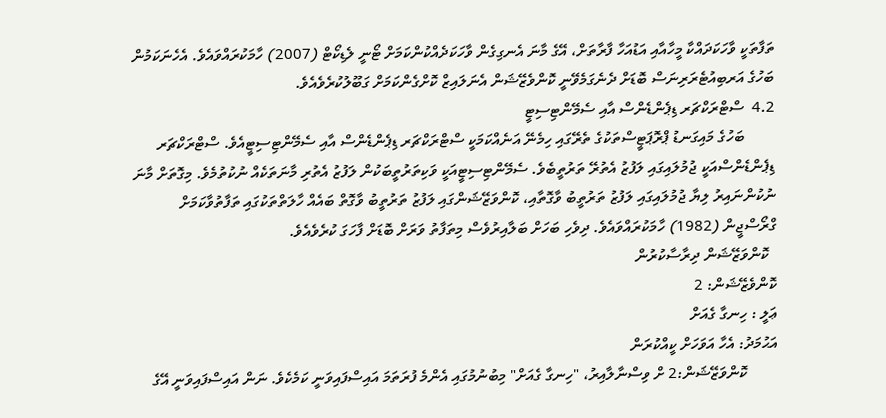ތަފާތަކީ ވާހަކަދައްކާ މީހާއާއި އަޑުއަހާ ފާރާތަށް، އޭގެ މާނަ އެނގިގެން ވާހަކަދެއްކުންކަމަށް ޓޯނީ ލެޑިކޯޓް (2007) ހާމަކުރައްވައެވެ. އެހެނަކަމުން ބަހުގެ އަރބިއުޓެރަރިނަސް ބޮޑަށް ދެނެގަމެވޭނީ ކޮންވެޒޭޝަން އެނަލައިޒް ކޮށްގެންކަމަށް ގަބޫލުކުރެވެއެވެ.
4.2  ސްޓްރަކްޗަރ ޑިޕެންޑެންސް އާއި ސެމޭންޓިސިޓީ
        ބަހުގެ މައިގަނޑު ޕްރޮޕަޓީސްތަކުގެ ތެރޭގައި ހިމެނޭ އަނެއްކަމަކީ ސްޓްރަކްޗަރ ޑިޕެންޑެންސް އާއި ސެމޭންޓިސިޓީއެވެ. ސްޓްރަކްޗަރ ޑިޕެންޑެންސްއަކީ ޖުމުލައިގައި ލަފުޒު އެތުރޭ ތަރުތީބެވެ. ސެމޭންޓިސިޓީއަކީ ވަކިތަރުތީބަކުން ލަފުޒު އެތުރި މާނަތަކެއް ނުކުތުމެވެ. މިގޮތަށް މާނަ ނުކުންނައިރު ލިޔާ ޖުމުލައިގައި ލަފުޒު ތަރުތީބު ވާގޮތާއި، ކޮންވަޒޭޝަންގައި ލަފުޒު ތަރުތީބު ވާގޮތް ބައެއް ހާލަތްތަކުގައި ތަފާތުވާކަމަށް ގްރޯސްޖީން (1982) ހާމަކުރައްވައެވެ. ދިވެހި ބަހަށް ބަލާއިރުވެސް މިތަފާތު ވަރަށް ބޮޑަށް ފާހަގަ ކުރެވެއެވެ.
  ކޮންވަޒޭޝަން ދިރާސާކުރުން
ކޮންވެޒޭޝަން: 2
ޢަލީ : ހިނގާ ގެއަށް
އަޙުމަދު: އެހާ އަވަހަށް ކީއްކުރަން
        ކޮންވަޒޭޝަން:2 ށް ވިސްނާލާއިރު، "ހިނގާ ގެއަށް" މިބުނުމުގައި އެންމެ ފުރަތަމަ އައިސްފައިވަނީ ކަމެކެވެ. ނަން އައިސްފައިވަނީ އޭގެ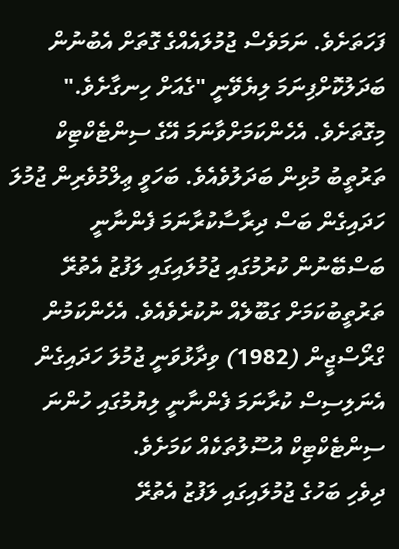ފަހަތަށެވެ. ނަމަވެސް ޖުމުލައެއްގެ ގޮތަށް އެބުނުން ބަދަލުކޮށްފިނަމަ ލިޔެވޭނީ "ގެއަށް ހިނގާށެވެ." މިގޮތަށެވެ. އެހެންކަމަށްވާނަމަ އޭގެ ސިންޓެކްޓިކް ތަރުތީބު މުޅިން ބަދަލުވެއެވެ. ބަހަވީ ޢިލްމުވެރިން ޖުމުލަ ހަދައިގެން ބަސް ދިރާސާކުރާނަމަ ފެންނާނީ ބަސްބޭނުން ކުރުމުގައި ޖުމުލައިގައި ލަފުޒު އެތުރޭ ތަރުތީބުކަމަށް ގަބޫލެއް ނުކުރެވެއެވެ. އެހެންކަމުން ގްރޯސްޖީން (1982) ވިދާޅުވަނީ ޖުމުލަ ހަދައިގެން އެނަލިސިސް ކުރާނަމަ ފެންނާނީ ލިޔުމުގައި ހުންނަ ސިންޓެކްޓިކް އުސޫލުތަކެއް ކަމަށެވެ.
ދިވެހި ބަހުގެ ޖުމުލައިގައި ލަފުޒު އެތުރޭ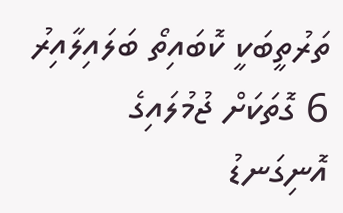ތަރުތީބަކީ ކޮބައިތޯ ބަލައިލާއިރު 6 ގޮތަކަށް ޖުމުލައިގެ އޮނިގަނޑު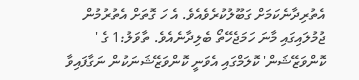އެތުރިދާނެކަމަށް ގަބޫލުކުރެވެއެވެ. އެ ހަ ގޮތަށް އެތުރުމުން ޖުމުލައިގައި މާނަ ހަމަޖެހޭތޯ ބެލިދާނެއެވެ. ތާވަލު:1 ގެ ' ކޮންވަޒޭޝަން' ކޮލަމްގައި އެވަނީ ކޮންވަޒޭޝަނަކުން ނަގާފައިވާ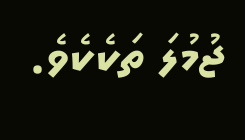ޖުމުލަ ތަކެކެވެ.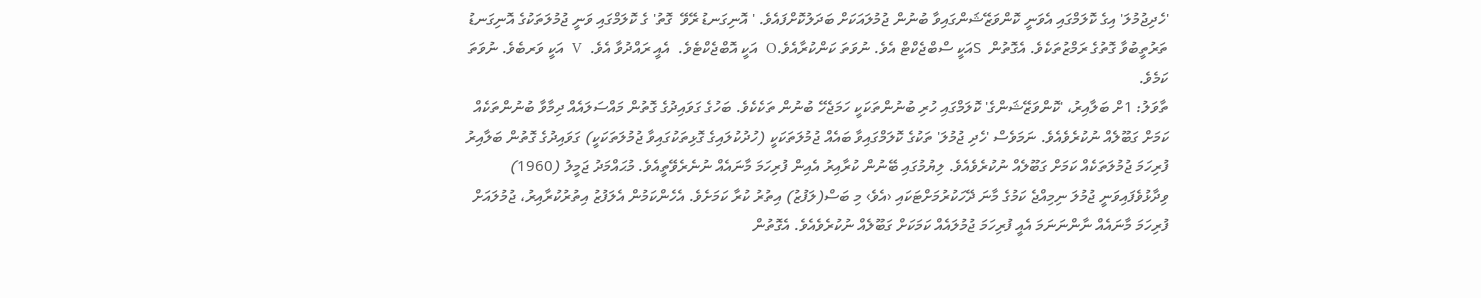'ހެދިޖުމުލަ' އިގެ ކޮލަމްގައި އެވަނީ ކޮންވަޒޭޝަންގައިވާ ބުނުން ޖުމުލައަކަށް ބަދަލުކޮށްފައެވެ. ' އޮނިގަނޑު ރޭވޭ  ގޮތު' ގެ ކޮލަމްގައި ވަނީ ޖުމުލަތަކުގެ އޮނިގަނޑު ތަރުތީބުވާ ގޮތުގެ ރަމްޒުތަކެވެ. އެގޮތުން  Sއަކީ ސްބްޖެކްޓް އެވެ. ނުވަތަ ކަންކުރާއެވެ.O  އަކީ އޮބްޖެކްޓެވެ.  އެއީ ރައްދުވާ އެވެ.  V  އަކީ ވަރބެވެ. ނުވަތަ ކަމެވެ.
ތާވަލު: 1ށް ބަލާއިރު، 'ކޮންވަޒޭޝަންގެ' ކޮލަމްގައި ހުރި ބުނުންތަކަކީ ހަމަޖެހޭ ބުނުން ތަކެކެވެ. ބަހުގެ ގަވައިދުގެ ގޮތުން މައްސަލައެއް ދިމާވާ ބުނުންތަކެއް ކަމަށް ގަބޫލެއް ނުކުރެވެއެވެ. ނަމަވެސް 'ހެދި ޖުމުލަ' ތަކުގެ ކޮލަމްގައިވާ ބައެއް ޖުމުލަތަކަކީ (ހުދުކުލައިގެ ގޮޅިތަކުގައިވާ ޖުމުލަތަކަކީ) ގަވައިދުގެ ގޮތުން ބަލާއިރު ފުރިހަމަ ޖުމުލަތަކެއް ކަމަށް ގަބޫލެއް ނުކުރެވެއެވެ. ލިޔުމުގައި ބޭނުން ކުރާއިރު އެއިން ފުރިހަމަ މާނައެއް ނުނެރެވޭތީއެވެ. މުޙައްމަދު ޖަމީލު (1960) ވިދާޅުވެފައިވަނީ ޖުމުލަ ނިމިއްޖެ ކަމުގެ މާނަ ދޭހަކުރުމަށްޓަކައި ‹އެވެ› މި ބަސް(ލަފުޒު) އިތުރު ކުރާ ކަމަށެވެ. އެހެންކަމުން އެލަފުޒު އިތުރުކުރާއިރު، ޖުމުލައަށް ފުރިހަމަ މާނައެއް ނާންނަނަމަ އެއީ ފުރިހަމަ ޖުމުލައެއް ކަމަކަށް ގަބޫލެއް ނުކުރެވެއެވެ. އެގޮތުން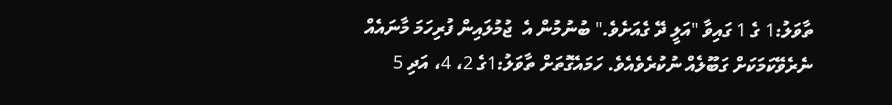ތާވަލު:1 ގެ 1 ގައިވާ "އަލީ ދޭ ގެއަށެވެ." ބުނުމުން އެ  ޖުމުލައިން ފުރިހަމަ މާނައެއް ނެރެވޭކަމަކަށް ގަބޫލެއް ނުކުރެވެއެވެ. ހަމައެގޮތަށް ތާވަލު:1ގެ 2، 4، އަދި 5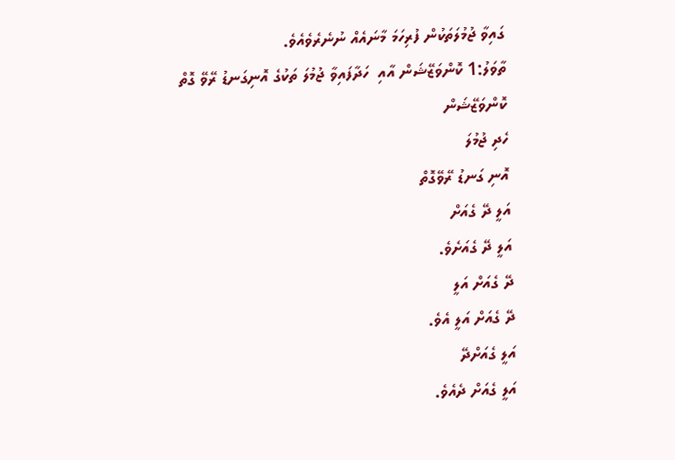ގައިވާ ޖުމުލަތަކުން ފުރިހަމަ މާނައެއް ނުނެރެވެއެވެ.
ތާވަލު:1 ކޮންވަޒޭޝަން އާއި  ހަދާފައިވާ ޖުމުލަ ތަކުގެ އޮނިގަނޑު ރޭވޭ ގޮތް
ކޮންވަޒޭޝަން
ހެދި ޖުމުލަ
އޮނި ގަނޑު ރޭވޭގޮތް
އަލީ ދޭ ގެއަށް
އަލީ ދޭ ގެއަށެވެ.
ދޭ ގެއަށް އަލީ
ދޭ ގެއަށް އަލީ އެވެ.
އަލީ ގެއަށްދޭ
އަލީ ގެއަށް ދެއެވެ.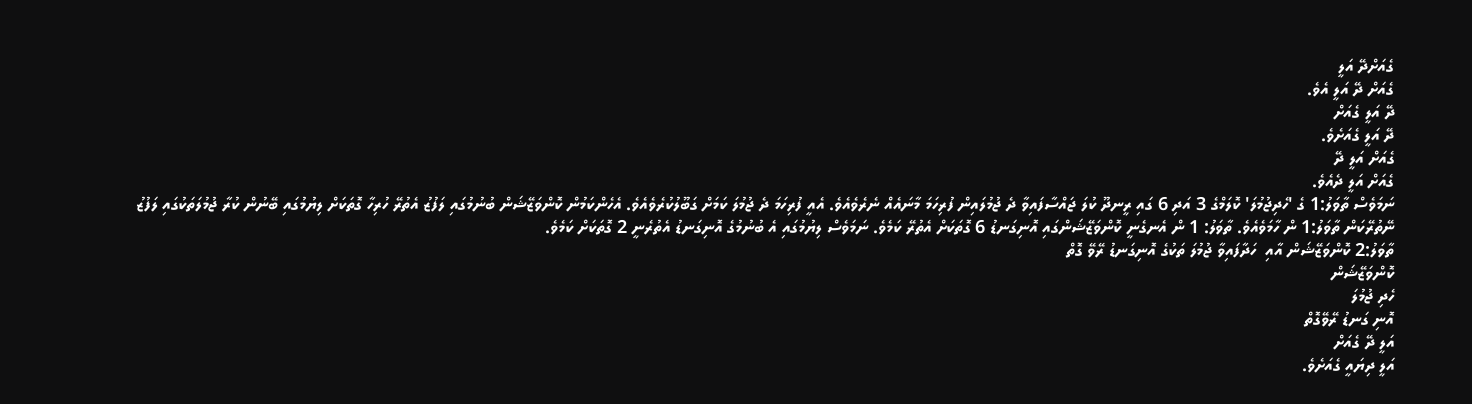ގެއަށްދޭ އަލީ
ގެއަށް ދޭ އަލީ އެވެ.
ދޭ އަލީ ގެއަށް
ދޭ އަލީ ގެއަށެވެ.
ގެއަށް އަލީ ދޭ
ގެއަށް އަލީ ދެއެވެ.
ނަމަވެސް ތާވަލު:1 ގެ 'ހެދިޖުމުލަ' ކޮލަމްގެ 3 އަދި 6 ގައި ރީނދޫ ކުލަ ޖައްސާފައިވާ ދެ ޖުމުލައިން ފުރިހަމަ މާނައެއް ނެރެވެއެވެ. އެއީ ފުރިހަމަ ދެ ޖުމުލަ ކަމަށް ގަބޫލުކުރެވެއެވެ. އެހެންކަމުން ކޮންވަޒޭޝަން ބުނުމުގައި ލަފުޒު އެތުރޭ ހުރިހާ ގޮތަކަށް ލިޔުމުގައި ބޭނުން ކުރާ ޖުމުލަތަކުގައި ލަފުޒު ނޭތުރޭކަން ތާވަލު:1 ން ހާމަވެއެވެ. ތާވަލު: 1 ން އެނގެނީ ކޮންވަޒޭޝަންގައި އޮނިގަނޑު 6 ގޮތަކަށް އެތުރޭ ކަމެވެ. ނަމަވެސް ލިޔުމުގައި އެ ބުނުމުގެ އޮނިގަނޑު އެތުރެނީ 2 ގޮތަކަށް ކަމެވެ.
ތާވަލު:2 ކޮންވަޒޭޝަން އާއި  ހަދާފައިވާ ޖުމުލަ ތަކުގެ އޮނިގަނޑު ރޭވޭ ގޮތް
ކޮންވަޒޭޝަން
ހެދި ޖުމުލަ
އޮނި ގަނޑު ރޭވޭގޮތް
އަލީ ދޭ ގެއަށް
އަލީ ދިޔައީ ގެއަށެވެ.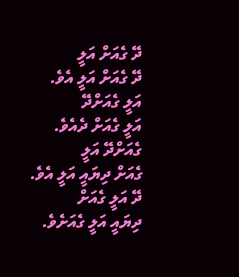ދޭ ގެއަށް އަލީ
ދޭ ގެއަށް އަލީ އެވެ.
އަލީ ގެއަށްދޭ
އަލީ ގެއަށް ދެއެވެ.
ގެއަށްދޭ އަލީ
ގެއަށް ދިޔައީ އަލީ އެވެ.
ދޭ އަލީ ގެއަށް
ދިޔައީ އަލީ ގެއަށެވެ.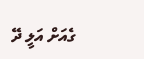ގެއަށް އަލީ ދޭ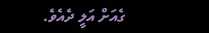ގެއަށް އަލީ ދެއެވެ.